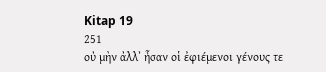Kitap 19
251
οὐ μὴν ἀλλʼ ἦσαν οἱ ἐφιέμενοι γένους τε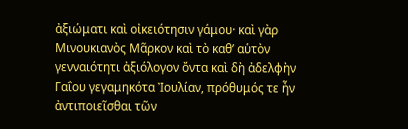ἀξιώματι καὶ οἰκειότησιν γάμου· καὶ γὰρ Μινουκιανὸς Μᾶρκον καὶ τὸ καθʼ αὑτὸν γενναιότητι ἀξιόλογον ὄντα καὶ δὴ ἀδελφὴν Γαΐου γεγαμηκότα Ἰουλίαν, πρόθυμός τε ἦν ἀντιποιεῖσθαι τῶν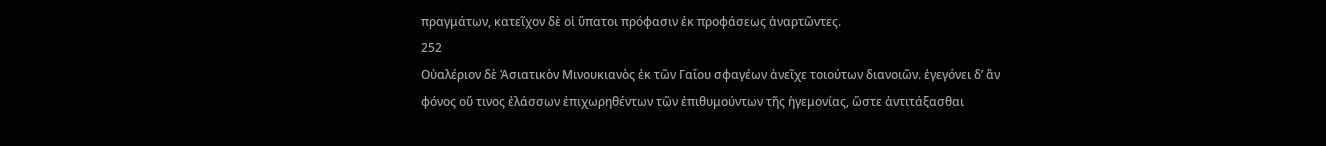πραγμάτων, κατεῖχον δὲ οἱ ὕπατοι πρόφασιν ἐκ προφάσεως ἀναρτῶντες.
252
Οὐαλέριον δὲ Ἀσιατικὸν Μινουκιανὸς ἐκ τῶν Γαΐου σφαγέων ἀνεῖχε τοιούτων διανοιῶν. ἐγεγόνει δʼ ἂν φόνος οὔ τινος ἐλάσσων ἐπιχωρηθέντων τῶν ἐπιθυμούντων τῆς ἡγεμονίας, ὥστε ἀντιτάξασθαι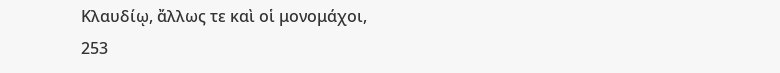Κλαυδίῳ, ἄλλως τε καὶ οἱ μονομάχοι,
253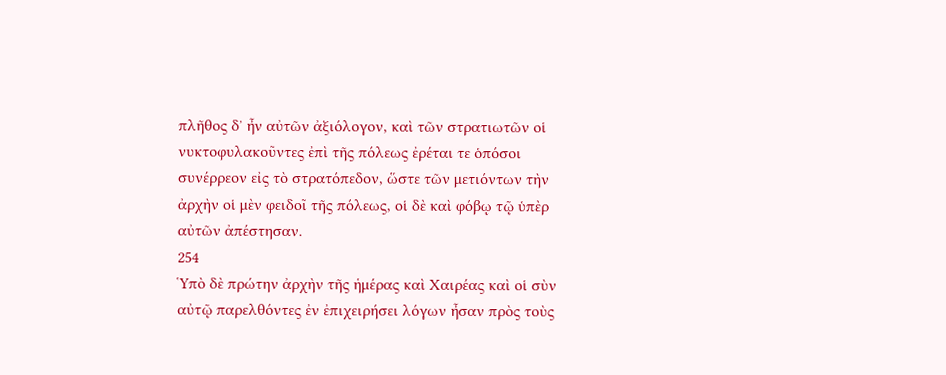πλῆθος δʼ ἦν αὐτῶν ἀξιόλογον, καὶ τῶν στρατιωτῶν οἱ νυκτοφυλακοῦντες ἐπὶ τῆς πόλεως ἐρέται τε ὁπόσοι συνέρρεον εἰς τὸ στρατόπεδον, ὥστε τῶν μετιόντων τὴν ἀρχὴν οἱ μὲν φειδοῖ τῆς πόλεως, οἱ δὲ καὶ φόβῳ τῷ ὑπὲρ αὐτῶν ἀπέστησαν.
254
Ὑπὸ δὲ πρώτην ἀρχὴν τῆς ἡμέρας καὶ Χαιρέας καὶ οἱ σὺν αὐτῷ παρελθόντες ἐν ἐπιχειρήσει λόγων ἦσαν πρὸς τοὺς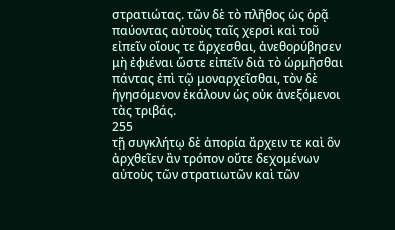στρατιώτας. τῶν δὲ τὸ πλῆθος ὡς ὁρᾷ παύοντας αὐτοὺς ταῖς χερσὶ καὶ τοῦ εἰπεῖν οἵους τε ἄρχεσθαι, ἀνεθορύβησεν μὴ ἐφιέναι ὥστε εἰπεῖν διὰ τὸ ὡρμῆσθαι πάντας ἐπὶ τῷ μοναρχεῖσθαι, τὸν δὲ ἡγησόμενον ἐκάλουν ὡς οὐκ ἀνεξόμενοι τὰς τριβάς.
255
τῇ συγκλήτῳ δὲ ἀπορία ἄρχειν τε καὶ ὃν ἀρχθεῖεν ἂν τρόπον οὔτε δεχομένων αὐτοὺς τῶν στρατιωτῶν καὶ τῶν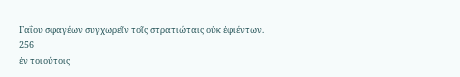Γαΐου σφαγέων συγχωρεῖν τοῖς στρατιώταις οὐκ ἐφιέντων.
256
ἐν τοιούτοις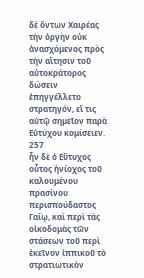δὲ ὄντων Χαιρέας τὴν ὀργὴν οὐκ ἀνασχόμενος πρὸς τὴν αἴτησιν τοῦ αὐτοκράτορος δώσειν ἐπηγγέλλετο στρατηγόν, εἴ τις αὐτῷ σημεῖον παρὰ Εὐτύχου κομίσειεν.
257
ἦν δὲ ὁ Εὔτυχος οὗτος ἡνίοχος τοῦ καλουμένου πρασίνου περισπούδαστος Γαΐῳ, καὶ περὶ τὰς οἰκοδομὰς τῶν στάσεων τοῦ περὶ ἐκεῖνον ἱππικοῦ τὸ στρατιωτικὸν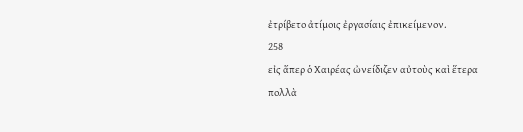ἐτρίβετο ἀτίμοις ἐργασίαις ἐπικείμενον.
258
εἰς ἅπερ ὁ Χαιρέας ὠνείδιζεν αὐτοὺς καὶ ἕτερα πολλὰ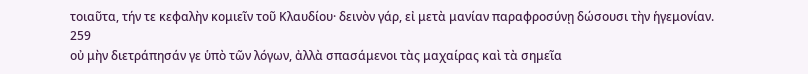τοιαῦτα, τήν τε κεφαλὴν κομιεῖν τοῦ Κλαυδίου· δεινὸν γάρ, εἰ μετὰ μανίαν παραφροσύνῃ δώσουσι τὴν ἡγεμονίαν.
259
οὐ μὴν διετράπησάν γε ὑπὸ τῶν λόγων, ἀλλὰ σπασάμενοι τὰς μαχαίρας καὶ τὰ σημεῖα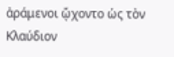ἀράμενοι ᾤχοντο ὡς τὸν Κλαύδιον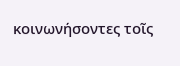κοινωνήσοντες τοῖς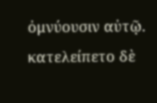ὀμνύουσιν αὐτῷ. κατελείπετο δὲ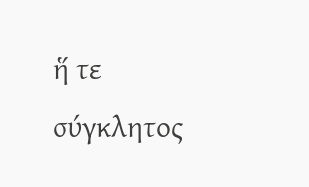ἥ τε σύγκλητος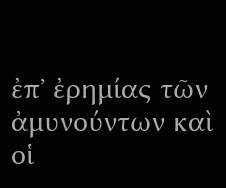ἐπʼ ἐρημίας τῶν ἀμυνούντων καὶ οἱ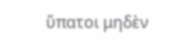ὕπατοι μηδὲν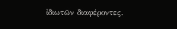ἰδιωτῶν διαφέροντες.